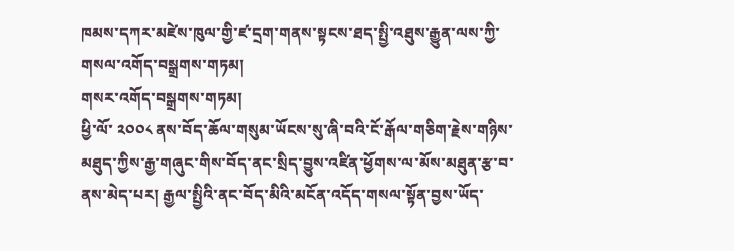ཁམས་དཀར་མཛེས་ཁུལ་གྱི་ཛ་དྲག་གནས་སྟངས་ཐད་སྤྱི་འཐུས་རྒྱུན་ལས་ཀྱི་གསལ་འགོད་བསྒྲགས་གཏམ།
གསར་འགོད་བསྒྲགས་གཏམ།
ཕྱི་ལོ་ ༢༠༠༨ ནས་བོད་ཆོལ་གསུམ་ཡོངས་སུ་ཞི་བའི་ངོ་རྒོལ་གཅིག་རྗེས་གཉིས་མཐུད་ཀྱིས་རྒྱ་གཞུང་གིས་བོད་ནང་སྲིད་བྱུས་འཛིན་ཕྱོགས་ལ་མོས་མཐུན་རྩ་བ་ནས་མེད་པར། རྒྱལ་སྤྱིའི་ནང་བོད་མིའི་མངོན་འདོད་གསལ་སྟོན་བྱས་ཡོད་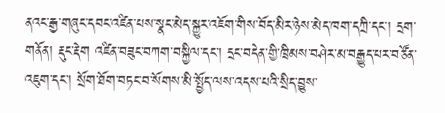ནའང་རྒྱ་གཞུང་དབང་འཛིན་པས་སྣང་མེད་སྐྱུར་འཇོག་གིས་བོད་མིར་ཉེས་མེད་ཁག་དཀྲི་དང་། དྲག་གནོན། རྡུང་རྡེག འཛིན་བཟུང་བཀག་བསྐྱིལ་དང་། དྲང་བདེན་གྱི་ཁྲིམས་བཤེར་མ་བརྒྱུད་པར་བཙོན་འཇུག་དང་། སྲོག་ཐོག་བཏང་བ་སོགས་མི་སྤྱོད་ལས་འདས་པའི་སྲིད་བྱུས་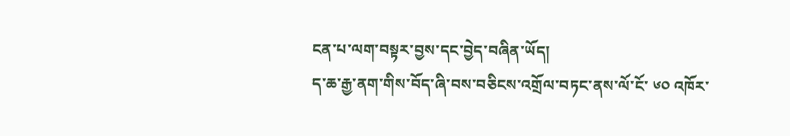ངན་པ་ལག་བསྟར་བྱས་དང་བྱེད་བཞིན་ཡོད།
ད་ཆ་རྒྱ་ནག་གིས་བོད་ཞི་བས་བཅིངས་འགྲོལ་བཏང་ནས་ལོ་ངོ་ ༦༠ འཁོར་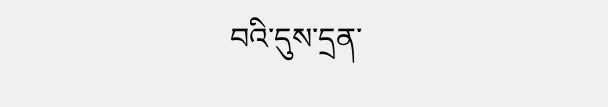བའི་དུས་དྲན་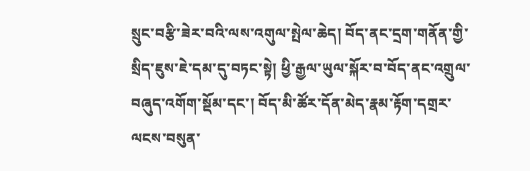སྲུང་བརྩི་ཟེར་བའི་ལས་འགུལ་སྤེལ་ཆེད། བོད་ནང་དྲག་གནོན་གྱི་སྲིད་ཇུས་ཇེ་དམ་དུ་བཏང་སྟེ། ཕྱི་རྒྱལ་ཡུལ་སྐོར་བ་བོད་ནང་འགྲུལ་བཞུད་འགོག་སྡོམ་དང་། བོད་མི་ཚོར་དོན་མེད་རྣམ་རྟོག་དགྲར་ལངས་བསུན་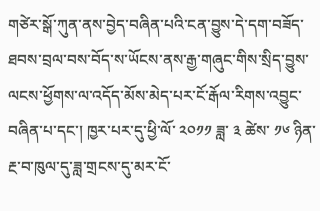གཙེར་སྒོ་ཀུན་ནས་བྱེད་བཞིན་པའི་ངན་བྱུས་དེ་དག་བཟོད་ཐབས་བྲལ་བས་བོད་ས་ཡོངས་ནས་རྒྱ་གཞུང་གིས་སྲིད་བྱུས་ལངས་ཕྱོགས་ལ་འདོད་མོས་མེད་པར་ངོ་རྒོལ་རིགས་འབྱུང་བཞིན་པ་དང་། ཁྱར་པར་དུ་ཕྱི་ལོ་ ༢༠༡༡ ཟླ་ ༣ ཚེས་ ༡༦ ཉིན་རྔ་བ་ཁུལ་དུ་ཟླ་གྲངས་དུ་མར་ངོ་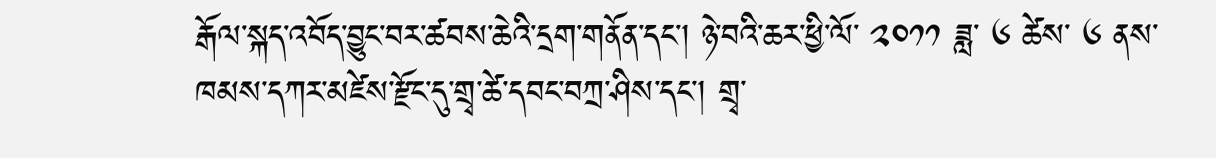རྒོལ་སྐད་འབོད་བྱུང་བར་ཚབས་ཆེའི་དྲག་གནོན་དང་། ཉེ་བའི་ཆར་ཕྱི་ལོ་ ༢༠༡༡ ཟླ་ ༦ ཚེས་ ༦ ནས་ཁམས་དཀར་མཛེས་རྫོང་དུ་གྲྭ་ཚེ་དབང་བཀྲ་ཤིས་དང་། གྲྭ་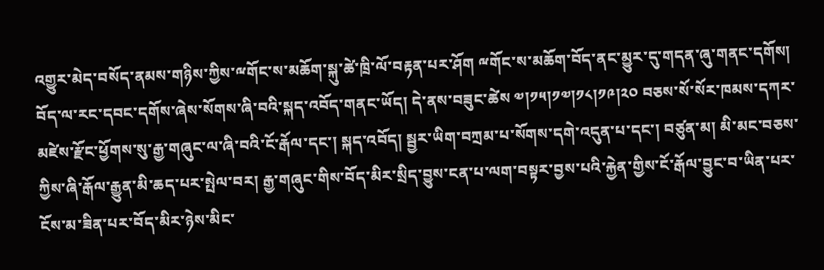འགྱུར་མེད་བསོད་ནམས་གཉིས་ཀྱིས་ྋགོང་ས་མཆོག་སྐུ་ཚེ་ཁྲི་ལོ་བརྟན་པར་ཤོག ྋགོང་ས་མཆོག་བོད་ནང་མྱུར་དུ་གདན་ཞུ་གནང་དགོས། བོད་ལ་རང་དབང་དགོས་ཞེས་སོགས་ཞི་བའི་སྐད་འབོད་གནང་ཡོད། དེ་ནས་བཟུང་ཚེས ༧།༡༥།༡༧།༡༨།༡༩།༢༠ བཅས་སོ་སོར་ཁམས་དཀར་མཛེས་རྫོང་ཕྱོགས་སུ་རྒྱ་གཞུང་ལ་ཞི་བའི་ངོ་རྒོལ་དང་། སྐད་འབོད། སྦྱར་ཡིག་བཀྲམ་པ་སོགས་དགེ་འདུན་པ་དང་། བཙུན་མ། མི་མང་བཅས་ཀྱིས་ཞི་རྒོལ་རྒྱུན་མི་ཆད་པར་སྤེལ་བར། རྒྱ་གཞུང་གིས་བོད་མིར་སྲིད་བྱུས་ངན་པ་ལག་བསྟར་བྱས་པའི་རྐྱེན་གྱིས་ངོ་རྒོལ་བྱུང་བ་ཡིན་པར་ངོས་མ་ཟིན་པར་བོད་མིར་ཉེས་མིང་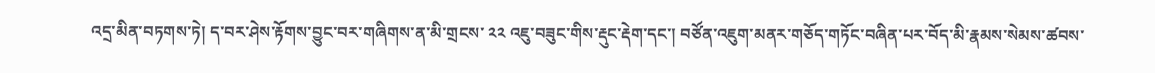འདྲ་མིན་བཏགས་ཏེ། ད་བར་ཤེས་རྟོགས་བྱུང་བར་གཞིགས་ན་མི་གྲངས་ ༢༢ འཇུ་བཟུང་གིས་རྡུང་རྡེག་དང་། བཙོན་འཇུག་མནར་གཅོད་གཏོང་བཞིན་པར་བོད་མི་རྣམས་སེམས་ཚབས་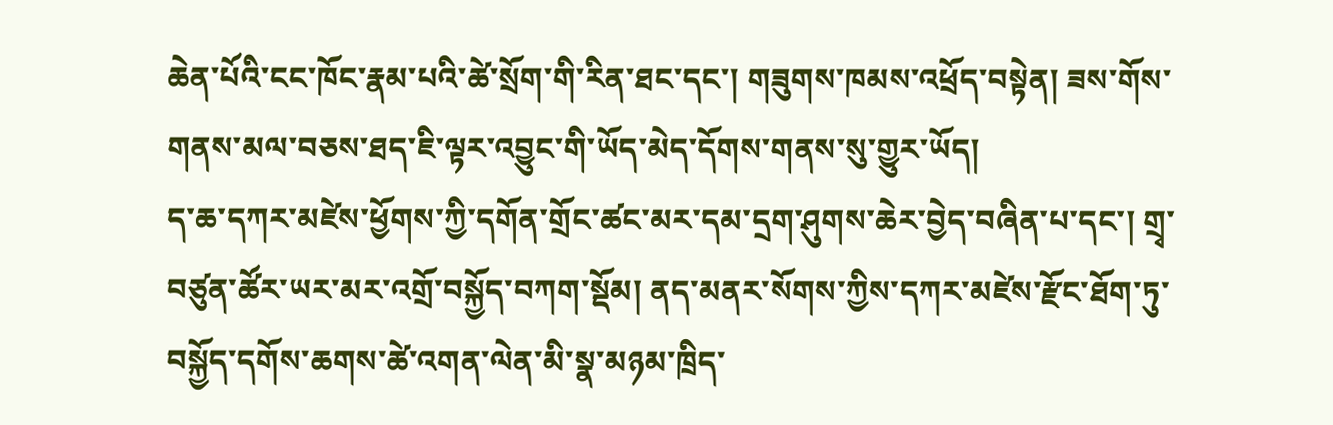ཆེན་པོའི་ངང་ཁོང་རྣམ་པའི་ཚེ་སྲོག་གི་རིན་ཐང་དང་། གཟུགས་ཁམས་འཕྲོད་བསྟེན། ཟས་གོས་གནས་མལ་བཅས་ཐད་ཇི་ལྟར་འབྱུང་གི་ཡོད་མེད་དོགས་གནས་སུ་གྱུར་ཡོད།
ད་ཆ་དཀར་མཛེས་ཕྱོགས་ཀྱི་དགོན་གྲོང་ཚང་མར་དམ་དྲག་ཤུགས་ཆེར་བྱེད་བཞིན་པ་དང་། གྲྭ་བཙུན་ཚོར་ཡར་མར་འགྲོ་བསྐྱོད་བཀག་སྡོམ། ནད་མནར་སོགས་ཀྱིས་དཀར་མཛེས་རྫོང་ཐོག་ཏུ་བསྐྱོད་དགོས་ཆགས་ཚེ་འགན་ལེན་མི་སྣ་མཉམ་ཁྲིད་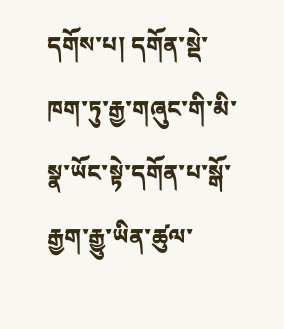དགོས་པ། དགོན་སྡེ་ཁག་ཏུ་རྒྱ་གཞུང་གི་མི་སྣ་ཡོང་སྟེ་དགོན་པ་སྒོ་རྒྱག་རྒྱུ་ཡིན་ཚུལ་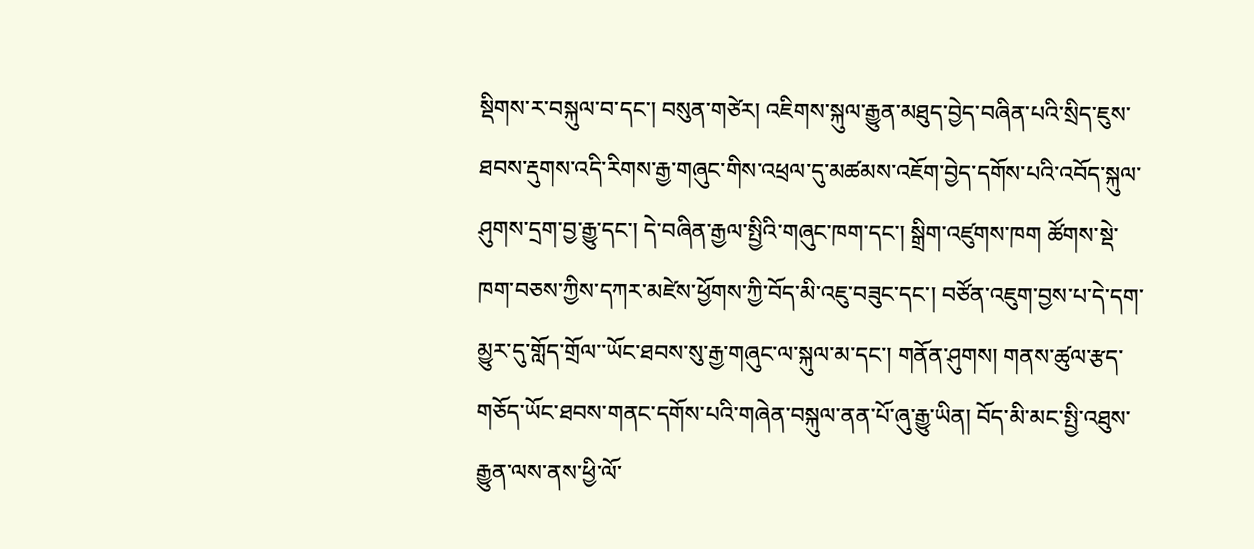སྡིགས་ར་བསྐུལ་བ་དང་། བསུན་གཙེར། འཇིགས་སྐུལ་རྒྱུན་མཐུད་བྱེད་བཞིན་པའི་སྲིད་ཇུས་ཐབས་རྡུགས་འདི་རིགས་རྒྱ་གཞུང་གིས་འཕྲལ་དུ་མཚམས་འཇོག་བྱེད་དགོས་པའི་འབོད་སྐུལ་ཤུགས་དྲག་བྱ་རྒྱུ་དང་། དེ་བཞིན་རྒྱལ་སྤྱིའི་གཞུང་ཁག་དང་། སྒྲིག་འཛུགས་ཁག ཚོགས་སྡེ་ཁག་བཅས་ཀྱིས་དཀར་མཛེས་ཕྱོགས་ཀྱི་བོད་མི་འཇུ་བཟུང་དང་། བཙོན་འཇུག་བྱས་པ་དེ་དག་མྱུར་དུ་གློད་གྲོལ་་ཡོང་ཐབས་སུ་རྒྱ་གཞུང་ལ་སྐུལ་མ་དང་། གནོན་ཤུགས། གནས་ཚུལ་རྩད་གཅོད་ཡོང་ཐབས་གནང་དགོས་པའི་གཞེན་བསྐུལ་ནན་པོ་ཞུ་རྒྱུ་ཡིན། བོད་མི་མང་སྤྱི་འཐུས་རྒྱུན་ལས་ནས་ཕྱི་ལོ་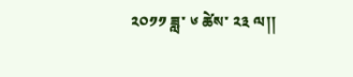༢༠༡༡ ཟླ་ ༦ ཚེས་ ༢༣ ལ།།